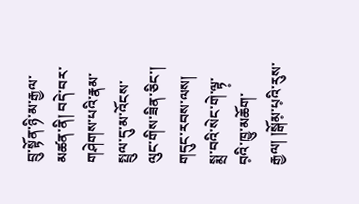བྲུ་སྟོན་ཉི་མ་རྒྱལ་མཚན་ནི། བདེ་བར་གཤེགས་པའི་རྣམ་སྤྲུལ་དུ་མ་འོངས་ལུང་གིས་ཟིན་ཅིང་། གདུང་རབས་ལས། སྨྲ་བའི་སེང་གེ་ལྟ༷་བ༷འི་ཁྱུ་མཆོག་རྒྱལ། །སྒོམ༷་པ༷འི་རུས་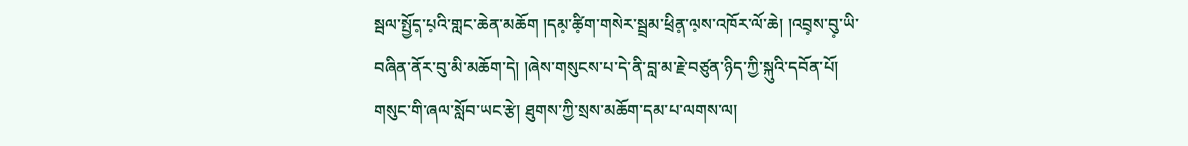སྦལ་སྤྱོད༷་པ༷འི་གླང་ཆེན་མཆོག །དམ༷་ཚི༷ག་གསེར་སྦྲམ་ཕྲིན༷་ལ༷ས་འཁོར་ལོ་ཆེ། །འབྲ༷ས་བུ༷་ཡི་བཞིན་ནོར་བུ་མི་མཆོག་དེ། །ཞེས་གསུངས་པ་དེ་ནི་བླ་མ་རྗེ་བཙུན་ཉིད་ཀྱི་སྐུའི་དབོན་པོ། གསུང་གི་ཞལ་སློབ་ཡང་རྩེ། ཐུགས་ཀྱི་སྲས་མཆོག་དམ་པ་ལགས་ལ།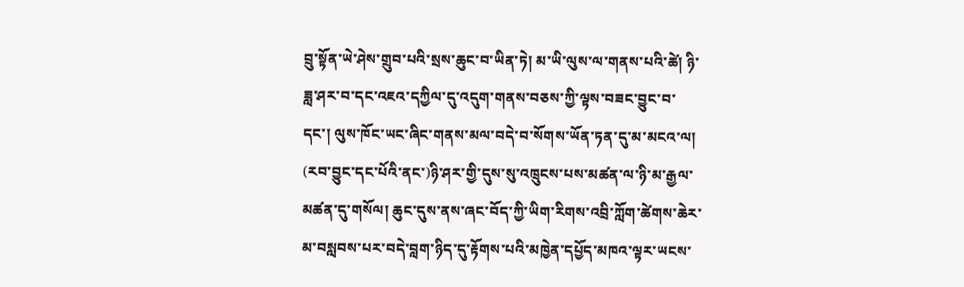བྲུ་སྟོན་ཡེ་ཤེས་གྲུབ་པའི་སྲས་ཆུང་བ་ཡིན་ཏེ། མ་ཡི་ལུས་ལ་གནས་པའི་ཚེ། ཉི་ཟླ་ཤར་བ་དང་འཇའ་དཀྱིལ་དུ་འདུག་གནས་བཅས་ཀྱི་ལྟས་བཟང་བྱུང་བ་དང་། ལུས་ཁོང་ཡང་ཞིང་གནས་མལ་བདེ་བ་སོགས་ཡོན་ཏན་དུ་མ་མངའ་ལ། (རབ་བྱུང་དང་པོའི་ནང་)ཉི་ཤར་གྱི་དུས་སུ་འཁྲུངས་པས་མཚན་ལ་ཉི་མ་རྒྱལ་མཚན་དུ་གསོལ། ཆུང་དུས་ནས་ཞང་བོད་ཀྱི་ཡིག་རིགས་འབྲི་ཀློག་ཚེགས་ཆེར་མ་བསླབས་པར་བདེ་བླག་ཉིད་དུ་རྟོགས་པའི་མཁྱེན་དཔྱོད་མཁའ་ལྟར་ཡངས་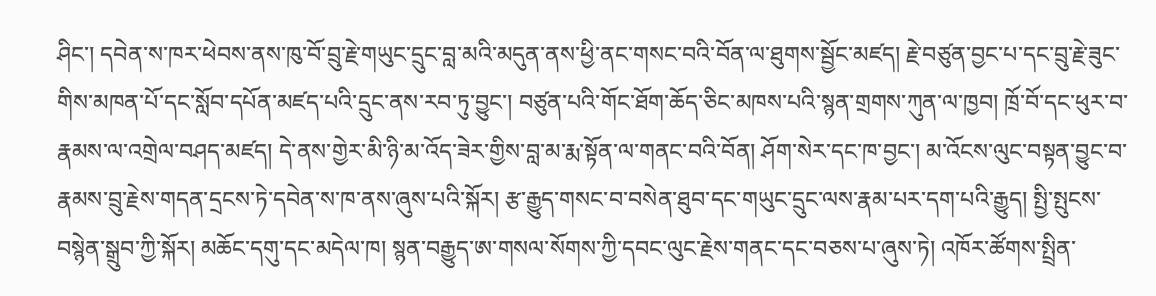ཤིང་། དབེན་ས་ཁར་ཕེབས་ནས་ཁུ་བོ་བྲུ་རྗེ་གཡུང་དྲུང་བླ་མའི་མདུན་ནས་ཕྱི་ནང་གསང་བའི་བོན་ལ་ཐུགས་སྦྱོང་མཛད། རྗེ་བཙུན་བྱང་པ་དང་བྲུ་རྗེ་ཟུང་གིས་མཁན་པོ་དང་སློབ་དཔོན་མཛད་པའི་དྲུང་ནས་རབ་ཏུ་བྱུང་། བཙུན་པའི་གོང་ཐོག་ཆོད་ཅིང་མཁས་པའི་སྙན་གྲགས་ཀུན་ལ་ཁྱབ། ཁྲོ་བོ་དང་ཕུར་བ་རྣམས་ལ་འགྲེལ་བཤད་མཛད། དེ་ནས་གྱེར་མི་ཉི་མ་འོད་ཟེར་གྱིས་བླ་མ་རྨ་སྟོན་ལ་གནང་བའི་བོན། ཤོག་སེར་དང་ཁ་བྱང་། མ་འོངས་ལུང་བསྟན་བྱུང་བ་རྣམས་བྲུ་རྗེས་གདན་དྲངས་ཏེ་དབེན་ས་ཁ་ནས་ཞུས་པའི་སྐོར། རྩ་རྒྱུད་གསང་བ་བསེན་ཐུབ་དང་གཡུང་དྲུང་ལས་རྣམ་པར་དག་པའི་རྒྱུད། སྤྱི་སྤུངས་བསྙེན་སྒྲུབ་ཀྱི་སྐོར། མཆོང་དགུ་དང་མདེལ་ཁ། སྙན་བརྒྱུད་ཨ་གསལ་སོགས་ཀྱི་དབང་ལུང་རྗེས་གནང་དང་བཅས་པ་ཞུས་ཏེ། འཁོར་ཚོགས་སྤྲིན་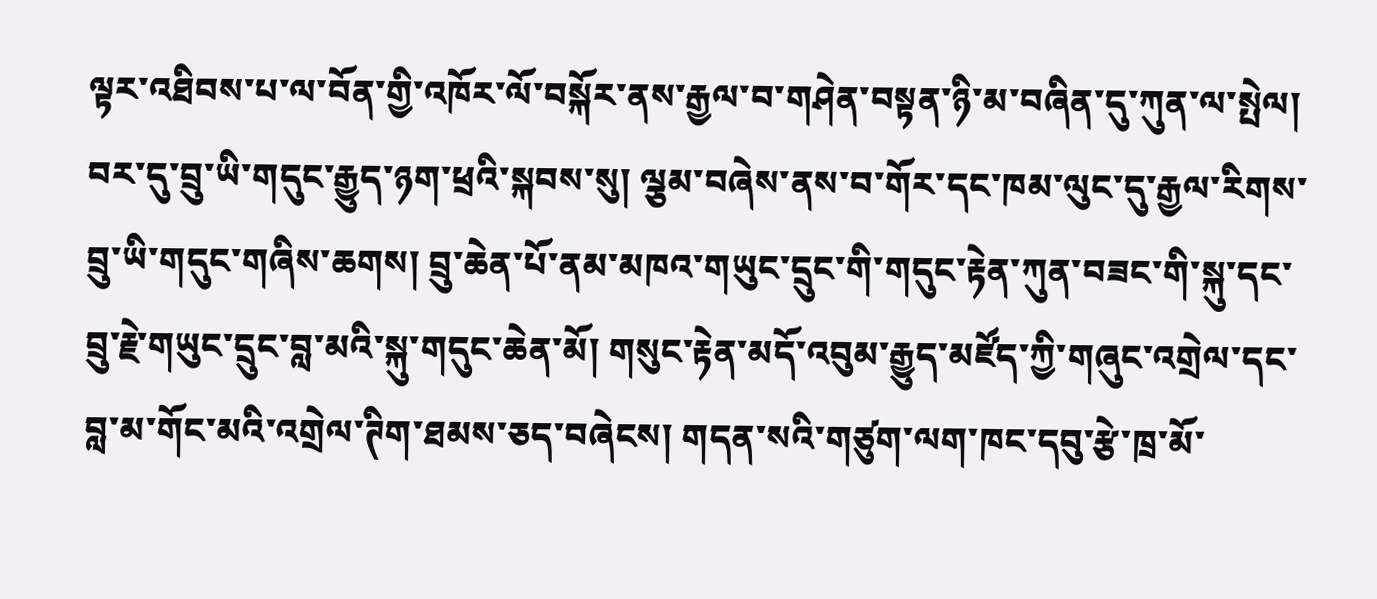ལྟར་འཐིབས་པ་ལ་བོན་གྱི་འཁོར་ལོ་བསྐོར་ནས་རྒྱལ་བ་གཤེན་བསྟན་ཉི་མ་བཞིན་དུ་ཀུན་ལ་སྤེལ། བར་དུ་བྲུ་ཡི་གདུང་རྒྱུད་ཉག་ཕྲའི་སྐབས་སུ། ལྕམ་བཞེས་ནས་བ་གོར་དང་ཁམ་ལུང་དུ་རྒྱལ་རིགས་བྲུ་ཡི་གདུང་གཞིས་ཆགས། བྲུ་ཆེན་པོ་ནམ་མཁའ་གཡུང་དྲུང་གི་གདུང་རྟེན་ཀུན་བཟང་གི་སྐུ་དང་བྲུ་རྗེ་གཡུང་དྲུང་བླ་མའི་སྐུ་གདུང་ཆེན་མོ། གསུང་རྟེན་མདོ་འབུམ་རྒྱུད་མཛོད་ཀྱི་གཞུང་འགྲེལ་དང་བླ་མ་གོང་མའི་འགྲེལ་ཊིག་ཐམས་ཅད་བཞེངས། གདན་སའི་གཙུག་ལག་ཁང་དབུ་རྩེ་ཁྲ་མོ་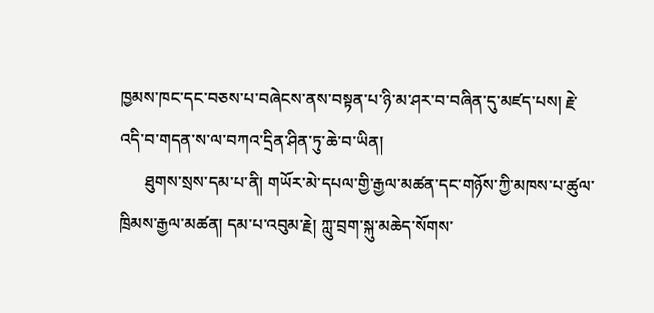ཁྱམས་ཁང་དང་བཅས་པ་བཞེངས་ནས་བསྟན་པ་ཉི་མ་ཤར་བ་བཞིན་དུ་མཛད་པས། རྗེ་འདི་བ་གདན་ས་ལ་བཀའ་དྲིན་ཤིན་ཏུ་ཆེ་བ་ཡིན།
      ཐུགས་སྲས་དམ་པ་ནི། གཡོར་མེ་དཔལ་གྱི་རྒྱལ་མཚན་དང་གཉོས་ཀྱི་མཁས་པ་ཚུལ་ཁྲིམས་རྒྱལ་མཚན། དམ་པ་འབུམ་རྗེ། ཀླུ་བྲག་སྐུ་མཆེད་སོགས་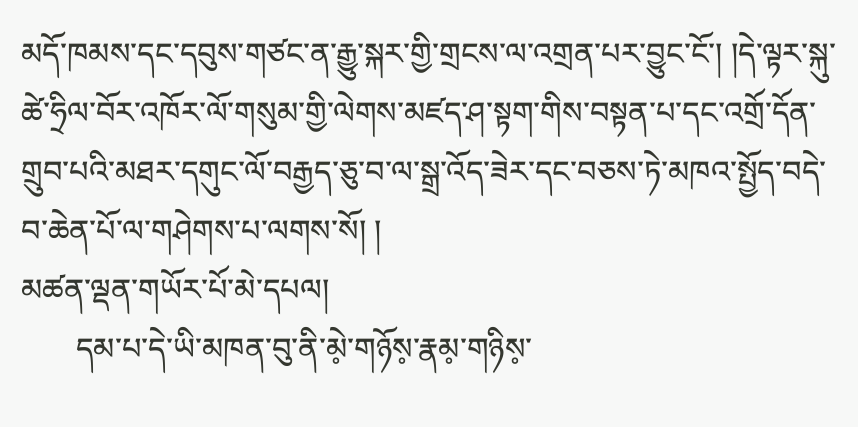མདོ་ཁམས་དང་དབུས་གཙང་ན་རྒྱུ་སྐར་གྱི་གྲངས་ལ་འགྲན་པར་བྱུང་ངོ་། །དེ་ལྟར་སྐུ་ཚེ་ཧྲིལ་བོར་འཁོར་ལོ་གསུམ་གྱི་ལེགས་མཛད་ཤ་སྟག་གིས་བསྟན་པ་དང་འགྲོ་དོན་གྲུབ་པའི་མཐར་དགུང་ལོ་བརྒྱད་ཅུ་བ་ལ་སྒྲ་འོད་ཟེར་དང་བཅས་ཏེ་མཁའ་སྤྱོད་བདེ་བ་ཆེན་པོ་ལ་གཤེགས་པ་ལགས་སོ། །
མཚན་ལྡན་གཡོར་པོ་མེ་དཔལ།
       དམ་པ་དེ་ཡི་མཁན་བུ་ནི་མེ༷་གཉོས༷་རྣམ༷་གཉིས༷་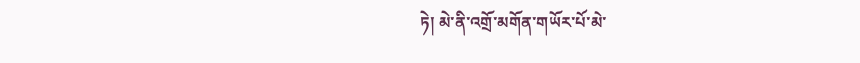ཏེ། མེ་ནི་འགྲོ་མགོན་གཡོར་པོ་མེ་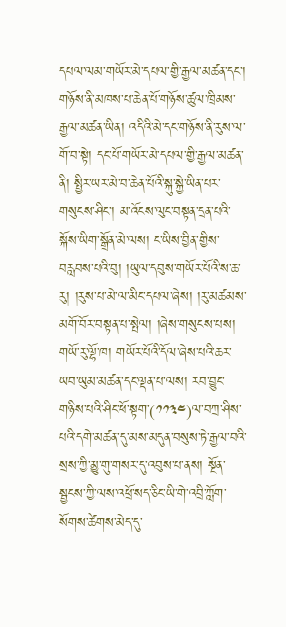དཔལ་ལམ་གཡོར་མེ་དཔལ་གྱི་རྒྱལ་མཚན་དང་། གཉོས་ནི་མཁས་པ་ཆེན་པོ་གཉོས་ཚུལ་ཁྲིམས་རྒྱལ་མཚན་ཡིན། འདིའི་མེ་དང་གཉོས་ནི་རུས་ལ་གོ་བ་སྟེ། དང་པོ་གཡོར་མེ་དཔལ་གྱི་རྒྱལ་མཚན་ནི། སྤྱིར་ཡར་མེ་བ་ཆེན་པོའི་སྐུ་སྐྱེ་ཡིན་པར་གསུངས་ཤིང་། མ་འོངས་ལུང་བསྟན་དྲན་པའི་སྐོས་ཡིག་སྒྲོན་མེ་ལས། ང་ཡིས་བྱིན་གྱིས་བརླབས་པའི་བུ། །ཡུལ་དབུས་གཡོར་པོའི་ས་ཆ་རུ། །རུས་པ་མེ་ལ་མིང་དཔལ་ཞེས། །རུ་མཚམས་མགོ་བོར་བསྟན་པ་སྤེལ། །ཞེས་གསུངས་པས། གཡོ་རུ་ལྷོ་ཁ། གཡོར་པོའི་དོལ་ཞེས་པའི་ཆར་ཡབ་ཡུམ་མཚན་དང་ལྡན་པ་ལས། རབ་བྱུང་གཉིས་པའི་ཤིང་ཕོ་སྟག་(༡༡༣༤)ལ་བཀྲ་ཤིས་པའི་དགེ་མཚན་དུ་མས་མདུན་བསུས་ཏེ་རྒྱལ་བའི་སྲས་ཀྱི་མྱུ་གུ་གསར་དུ་འབུས་པ་ནས། སྔོན་སྦྱངས་ཀྱི་ལས་འཕྲོ་སད་ཅིང་ཡི་གེ་འབྲི་ཀློག་སོགས་ཚེགས་མེད་དུ་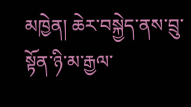མཁྱེན། ཆེར་བསྐྱེད་ནས་བྲུ་སྟོན་ཉི་མ་རྒྱལ་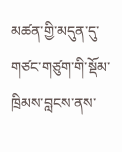མཚན་གྱི་མདུན་དུ་གཙང་གཙུག་གི་སྡོམ་ཁྲིམས་བླངས་ནས་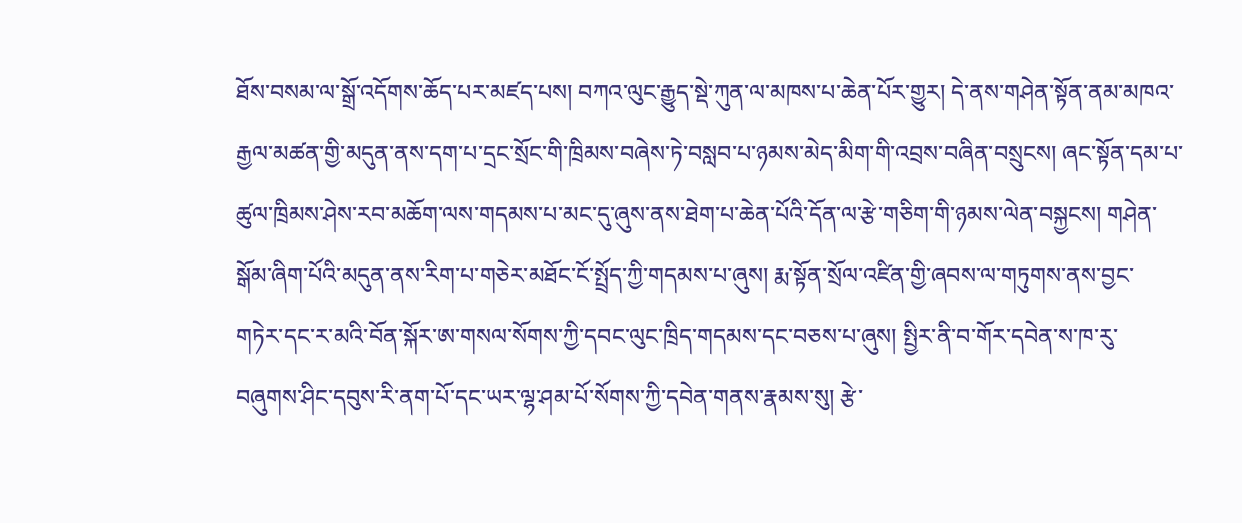ཐོས་བསམ་ལ་སྒྲོ་འདོགས་ཆོད་པར་མཛད་པས། བཀའ་ལུང་རྒྱུད་སྡེ་ཀུན་ལ་མཁས་པ་ཆེན་པོར་གྱུར། དེ་ནས་གཤེན་སྟོན་ནམ་མཁའ་རྒྱལ་མཚན་གྱི་མདུན་ནས་དག་པ་དྲང་སྲོང་གི་ཁྲིམས་བཞེས་ཏེ་བསླབ་པ་ཉམས་མེད་མིག་གི་འབྲས་བཞིན་བསྲུངས། ཞང་སྟོན་དམ་པ་ཚུལ་ཁྲིམས་ཤེས་རབ་མཆོག་ལས་གདམས་པ་མང་དུ་ཞུས་ནས་ཐེག་པ་ཆེན་པོའི་དོན་ལ་རྩེ་གཅིག་གི་ཉམས་ལེན་བསྐྱངས། གཤེན་སྒོམ་ཞིག་པོའི་མདུན་ནས་རིག་པ་གཅེར་མཐོང་ངོ་སྤྲོད་ཀྱི་གདམས་པ་ཞུས། རྨ་སྟོན་སྲོལ་འཛིན་གྱི་ཞབས་ལ་གཏུགས་ནས་བྱང་གཏེར་དང་ར་མའི་བོན་སྐོར་ཨ་གསལ་སོགས་ཀྱི་དབང་ལུང་ཁྲིད་གདམས་དང་བཅས་པ་ཞུས། སྤྱིར་ནི་བ་གོར་དབེན་ས་ཁ་རུ་བཞུགས་ཤིང་དབུས་རི་ནག་པོ་དང་ཡར་ལྷ་ཤམ་པོ་སོགས་ཀྱི་དབེན་གནས་རྣམས་སུ། རྩེ་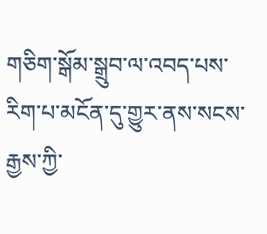གཅིག་སྒོམ་སྒྲུབ་ལ་འབད་པས་རིག་པ་མངོན་དུ་གྱུར་ནས་སངས་རྒྱས་ཀྱི་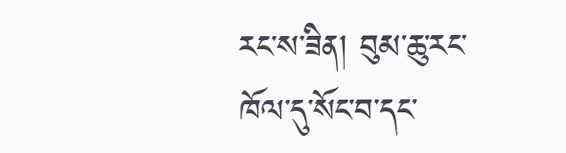རང་ས་ཟིན། བུམ་ཆུ་རང་ཁོལ་དུ་སོང་བ་དང་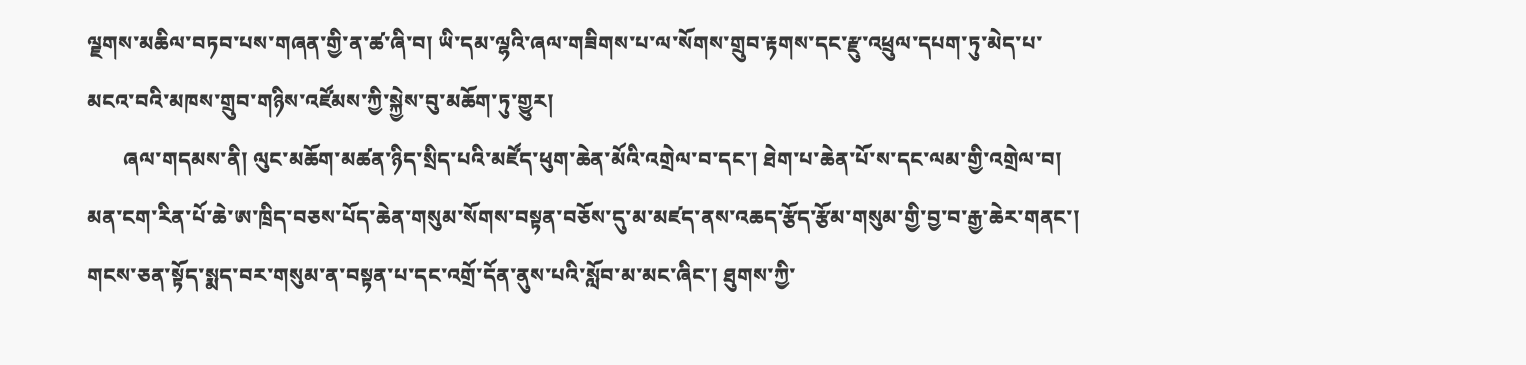ལྗགས་མཆིལ་བཏབ་པས་གཞན་གྱི་ན་ཚ་ཞི་བ། ཡི་དམ་ལྷའི་ཞལ་གཟིགས་པ་ལ་སོགས་གྲུབ་རྟགས་དང་རྫུ་འཕྲུལ་དཔག་ཏུ་མེད་པ་མངའ་བའི་མཁས་གྲུབ་གཉིས་འཛོམས་ཀྱི་སྐྱེས་བུ་མཆོག་ཏུ་གྱུར།
       ཞལ་གདམས་ནི། ལུང་མཆོག་མཚན་ཉིད་སྲིད་པའི་མཛོད་ཕུག་ཆེན་མོའི་འགྲེལ་བ་དང་། ཐེག་པ་ཆེན་པོ་ས་དང་ལམ་གྱི་འགྲེལ་བ། མན་ངག་རིན་པོ་ཆེ་ཨ་ཁྲིད་བཅས་པོད་ཆེན་གསུམ་སོགས་བསྟན་བཅོས་དུ་མ་མཛད་ནས་འཆད་རྩོད་རྩོམ་གསུམ་གྱི་བྱ་བ་རྒྱ་ཆེར་གནང་། གངས་ཅན་སྟོད་སྨད་བར་གསུམ་ན་བསྟན་པ་དང་འགྲོ་དོན་ནུས་པའི་སློབ་མ་མང་ཞིང་། ཐུགས་ཀྱི་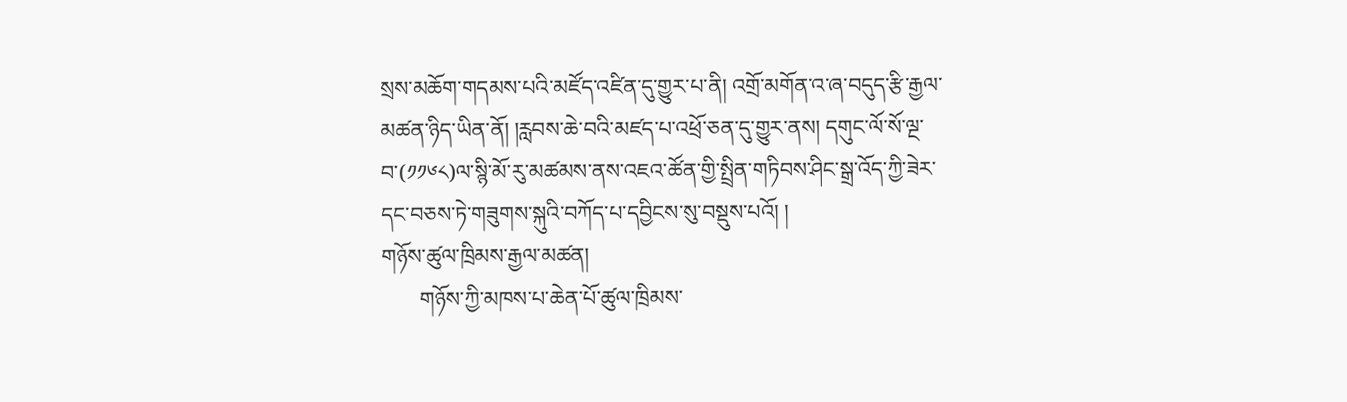སྲས་མཆོག་གདམས་པའི་མཛོད་འཛིན་དུ་གྱུར་པ་ནི། འགྲོ་མགོན་འ་ཞ་བདུད་རྩི་རྒྱལ་མཚན་ཉིད་ཡིན་ནོ། །རླབས་ཆེ་བའི་མཛད་པ་འཕྲོ་ཅན་དུ་གྱུར་ནས། དགུང་ལོ་སོ་ལྔ་བ་(༡༡༦༨)ལ་སྙི་མོ་རུ་མཚམས་ནས་འཇའ་ཚོན་གྱི་སྤྲིན་གཏིབས་ཤིང་སྒྲ་འོད་ཀྱི་ཟེར་དང་བཅས་ཏེ་གཟུགས་སྐུའི་བཀོད་པ་དབྱིངས་སུ་བསྡུས་པའོ། །
གཉོས་ཚུལ་ཁྲིམས་རྒྱལ་མཚན།
       གཉོས་ཀྱི་མཁས་པ་ཆེན་པོ་ཚུལ་ཁྲིམས་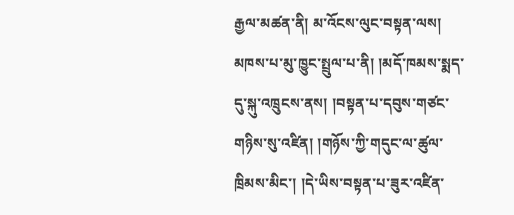རྒྱལ་མཚན་ནི། མ་འོངས་ལུང་བསྟན་ལས། མཁས་པ་མུ་ཁྱུང་སྤྲུལ་པ་ནི། །མདོ་ཁམས་སྨད་དུ་སྐུ་འཁྲུངས་ནས། །བསྟན་པ་དབུས་གཙང་གཉིས་སུ་འཛིན། །གཉོས་ཀྱི་གདུང་ལ་ཚུལ་ཁྲིམས་མིང་། །དེ་ཡིས་བསྟན་པ་ཟུར་འཛིན་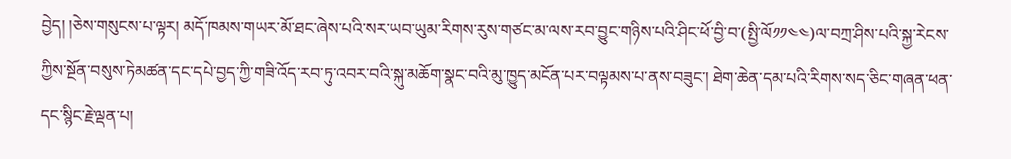བྱེད། །ཅེས་གསུངས་པ་ལྟར། མདོ་ཁམས་གཡར་མོ་ཐང་ཞེས་པའི་སར་ཡབ་ཡུམ་རིགས་རུས་གཙང་མ་ལས་རབ་བྱུང་གཉིས་པའི་ཤིང་ཕོ་བྱི་བ་(སྤྱི་ལོ༡༡༤༤)ལ་བཀྲ་ཤིས་པའི་སྐྱ་རེངས་ཀྱིས་སྔོན་བསུས་ཏེམཚན་དང་དཔེ་བྱད་ཀྱི་གཟི་འོད་རབ་ཏུ་འབར་བའི་སྐུ་མཆོག་སྣང་བའི་མུ་ཁྱུད་མངོན་པར་བལྟམས་པ་ནས་བཟུང་། ཐེག་ཆེན་དམ་པའི་རིགས་སད་ཅིང་གཞན་ཕན་དང་སྙིང་རྗེ་ལྡན་པ།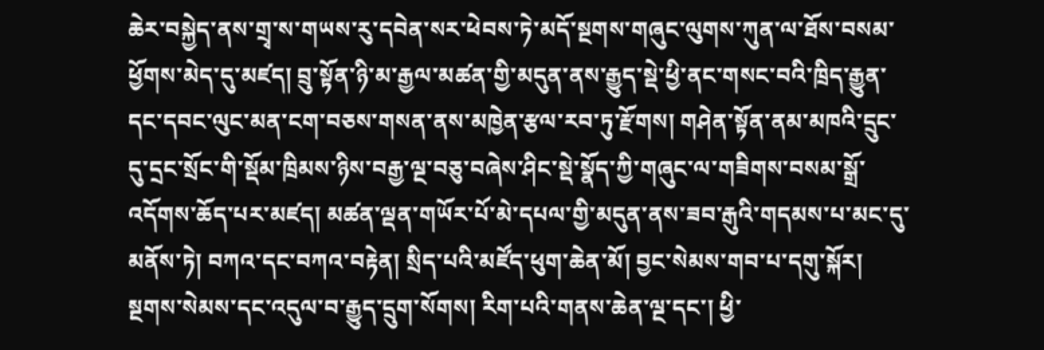ཆེར་བསྐྱེད་ནས་གྲྭ་ས་གཡས་རུ་དབེན་སར་ཕེབས་ཏེ་མདོ་སྔགས་གཞུང་ལུགས་ཀུན་ལ་ཐོས་བསམ་ཕྱོགས་མེད་དུ་མཛད། བྲུ་སྟོན་ཉི་མ་རྒྱལ་མཚན་གྱི་མདུན་ནས་རྒྱུད་སྡེ་ཕྱི་ནང་གསང་བའི་ཁྲིད་རྒྱུན་དང་དབང་ལུང་མན་ངག་བཅས་གསན་ནས་མཁྱེན་རྩལ་རབ་ཏུ་རྫོགས། གཤེན་སྟོན་ནམ་མཁའི་དྲུང་དུ་དྲང་སྲོང་གི་སྡོམ་ཁྲིམས་ཉིས་བརྒྱ་ལྔ་བཅུ་བཞེས་ཤིང་སྡེ་སྣོད་ཀྱི་གཞུང་ལ་གཟིགས་བསམ་སྒྲོ་འདོགས་ཆོད་པར་མཛད། མཚན་ལྡན་གཡོར་པོ་མེ་དཔལ་གྱི་མདུན་ནས་ཟབ་རྒུའི་གདམས་པ་མང་དུ་མནོས་ཏེ། བཀའ་དང་བཀའ་བརྟེན། སྲིད་པའི་མཛོད་ཕུག་ཆེན་མོ། བྱང་སེམས་གབ་པ་དགུ་སྐོར། སྔགས་སེམས་དང་འདུལ་བ་རྒྱུད་དྲུག་སོགས། རིག་པའི་གནས་ཆེན་ལྔ་དང་། ཕྱི་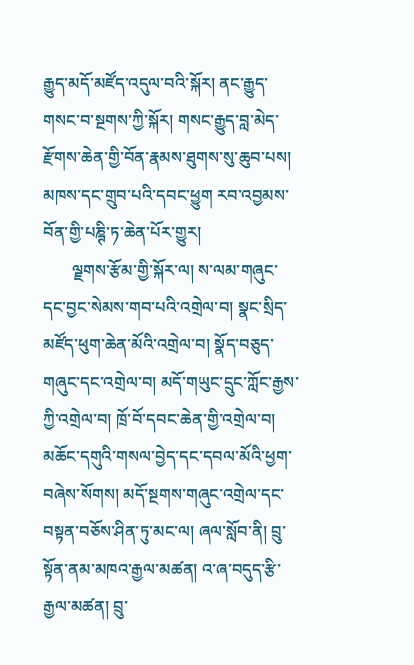རྒྱུད་མདོ་མཛོད་འདུལ་བའི་སྐོར། ནང་རྒྱུད་གསང་བ་སྔགས་ཀྱི་སྐོར། གསང་རྒྱུད་བླ་མེད་རྫོགས་ཆེན་གྱི་བོན་རྣམས་ཐུགས་སུ་ཆུབ་པས། མཁས་དང་གྲུབ་པའི་དབང་ཕྱུག རབ་འབྱམས་བོན་གྱི་པཎྚི་ཏ་ཆེན་པོར་གྱུར།
       ལྗགས་རྩོམ་གྱི་སྐོར་ལ། ས་ལམ་གཞུང་དང་བྱང་སེམས་གབ་པའི་འགྲེལ་བ། སྣང་སྲིད་མཛོད་ཕུག་ཆེན་མོའི་འགྲེལ་བ། སྣོད་བཅུད་གཞུང་དང་འགྲེལ་བ། མདོ་གཡུང་དྲུང་ཀློང་རྒྱས་ཀྱི་འགྲེལ་བ། ཁྲོ་བོ་དབང་ཆེན་གྱི་འགྲེལ་བ། མཆོང་དགུའི་གསལ་བྱེད་དང་དབལ་མོའི་ཕྱག་བཞེས་སོགས། མདོ་སྔགས་གཞུང་འགྲེལ་དང་བསྟན་བཅོས་ཤིན་ཏུ་མང་ལ། ཞལ་སློབ་ནི། བྲུ་སྟོན་ནམ་མཁའ་རྒྱལ་མཚན། འ་ཞ་བདུད་རྩི་རྒྱལ་མཚན། བྲུ་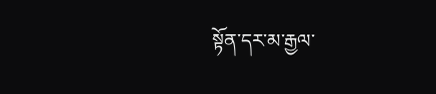སྟོན་དར་མ་རྒྱལ་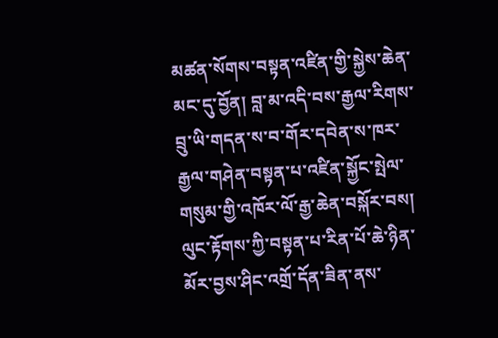མཚན་སོགས་བསྟན་འཛིན་གྱི་སྐྱེས་ཆེན་མང་དུ་བྱོན། བླ་མ་འདི་བས་རྒྱལ་རིགས་བྲུ་ཡི་གདན་ས་བ་གོར་དབེན་ས་ཁར་རྒྱལ་གཤེན་བསྟན་པ་འཛིན་སྐྱོང་སྤེལ་གསུམ་གྱི་འཁོར་ལོ་རྒྱ་ཆེན་བསྐོར་བས། ལུང་རྟོགས་ཀྱི་བསྟན་པ་རིན་པོ་ཆེ་ཉིན་མོར་བྱས་ཤིང་འགྲོ་དོན་ཟིན་ནས་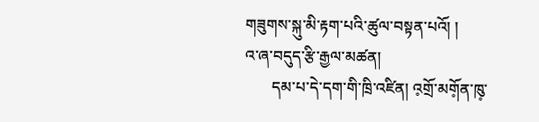གཟུགས་སྐུ་མི་རྟག་པའི་ཚུལ་བསྟན་པའོ། །
འ་ཞ་བདུད་རྩི་རྒྱལ་མཚན།
       དམ་པ་དེ་དག་གི་ཁྲི་འཛིན། འ༷གྲོ་མགོ༷ན་ཁུ༷་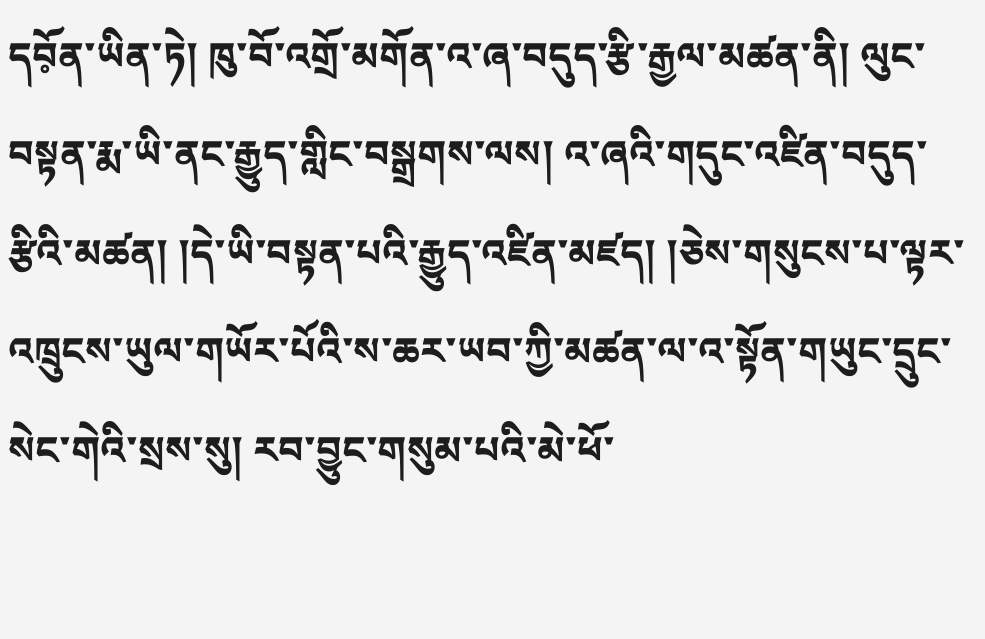དབོ༷ན་ཡིན་ཏེ། ཁུ་བོ་འགྲོ་མགོན་འ་ཞ་བདུད་རྩི་རྒྱལ་མཚན་ནི། ལུང་བསྟན་རྨ་ཡི་ནང་རྒྱུད་གླིང་བསྒྲགས་ལས། འ་ཞའི་གདུང་འཛིན་བདུད་རྩིའི་མཚན། །དེ་ཡི་བསྟན་པའི་རྒྱུད་འཛིན་མཛད། །ཅེས་གསུངས་པ་ལྟར་འཁྲུངས་ཡུལ་གཡོར་པོའི་ས་ཆར་ཡབ་ཀྱི་མཚན་ལ་འ་སྟོན་གཡུང་དྲུང་སེང་གེའི་སྲས་སུ། རབ་བྱུང་གསུམ་པའི་མེ་ཕོ་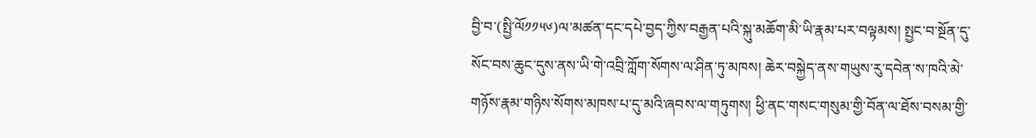བྱི་བ་(སྤྱི་ལོ༡༡༥༦)ལ་མཚན་དང་དཔེ་བྱད་ཀྱིས་བརྒྱན་པའི་སྐུ་མཆོག་མི་ཡི་རྣམ་པར་བལྟམས། སྤྱང་བ་སྔོན་དུ་སོང་བས་ཆུང་དུས་ནས་ཡི་གེ་འབྲི་ཀློག་སོགས་ལ་ཤིན་ཏུ་མཁས། ཆེར་བསྐྱེད་ནས་གཡུས་རུ་དབེན་ས་ཁའི་མེ་གཉོས་རྣམ་གཉིས་སོགས་མཁས་པ་དུ་མའི་ཞབས་ལ་གཏུགས། ཕྱི་ནང་གསང་གསུམ་གྱི་བོན་ལ་ཐོས་བསམ་གྱི་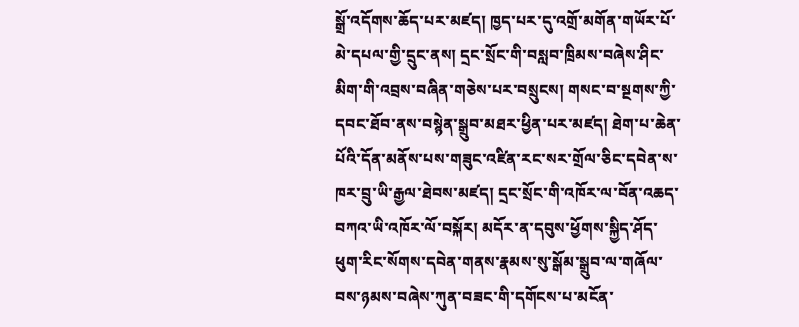སྒྲོ་འདོགས་ཆོད་པར་མཛད། ཁྱད་པར་དུ་འགྲོ་མགོན་གཡོར་པོ་མེ་དཔལ་གྱི་དྲུང་ནས། དྲང་སྲོང་གི་བསླབ་ཁྲིམས་བཞེས་ཤིང་མིག་གི་འབྲས་བཞིན་གཅེས་པར་བསྲུངས། གསང་བ་སྔགས་ཀྱི་དབང་ཐོབ་ནས་བསྙེན་སྒྲུབ་མཐར་ཕྱིན་པར་མཛད། ཐེག་པ་ཆེན་པོའི་དོན་མནོས་པས་གཟུང་འཛིན་རང་སར་གྲོལ་ཅིང་དབེན་ས་ཁར་བྲུ་ཡི་རྒྱལ་ཐེབས་མཛད། དྲང་སྲོང་གི་འཁོར་ལ་བོན་འཆད་བཀའ་ཡི་འཁོར་ལོ་བསྐོར། མདོར་ན་དབུས་ཕྱོགས་སྐྱིད་ཤོད་ཕུག་རིང་སོགས་དབེན་གནས་རྣམས་སུ་སྒོམ་སྒྲུབ་ལ་གཞོལ་བས་ཉམས་བཞེས་ཀུན་བཟང་གི་དགོངས་པ་མངོན་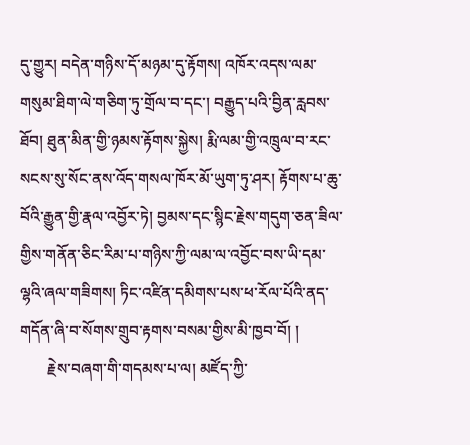དུ་གྱུར། བདེན་གཉིས་དོ་མཉམ་དུ་རྟོགས། འཁོར་འདས་ལམ་གསུམ་ཐིག་ལེ་གཅིག་ཏུ་གྲོལ་བ་དང་། བརྒྱུད་པའི་བྱིན་རླབས་ཐོབ། ཐུན་མིན་གྱི་ཉམས་རྟོགས་སྐྱེས། རྨི་ལམ་གྱི་འཁྲུལ་བ་རང་སངས་སུ་སོང་ནས་འོད་གསལ་ཁོར་མོ་ཡུག་ཏུ་ཤར། རྟོགས་པ་ཆུ་བོའི་རྒྱུན་གྱི་རྣལ་འབྱོར་ཏེ། བྱམས་དང་སྙིང་རྗེས་གདུག་ཅན་ཟིལ་གྱིས་གནོན་ཅིང་རིམ་པ་གཉིས་ཀྱི་ལམ་ལ་འབྱོང་བས་ཡི་དམ་ལྷའི་ཞལ་གཟིགས། ཏིང་འཛིན་དམིགས་པས་ཕ་རོལ་པོའི་ནད་གདོན་ཞི་བ་སོགས་གྲུབ་རྟགས་བསམ་གྱིས་མི་ཁྱབ་བོ། །
       རྗེས་བཞག་གི་གདམས་པ་ལ། མཛོད་ཀྱི་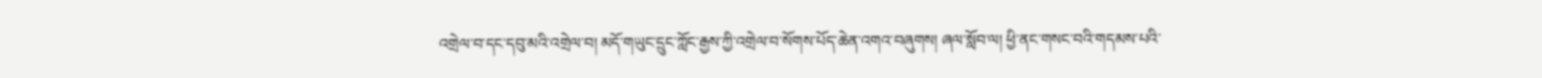འགྲེལ་བ་དང་དབུ་མའི་འགྲེལ་བ། མདོ་གཡུང་དྲུང་ཀློང་རྒྱས་ཀྱི་འགྲེལ་བ་སོགས་པོད་ཆེན་འགའ་བཞུགས། ཞལ་སློབ་ལ། ཕྱི་ནང་གསང་བའི་གདམས་པའི་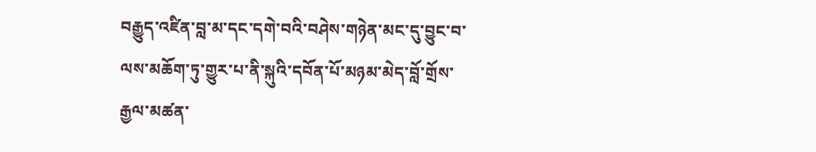བརྒྱུད་འཛིན་བླ་མ་དང་དགེ་བའི་བཤེས་གཉེན་མང་དུ་བྱུང་བ་ལས་མཆོག་ཏུ་གྱུར་པ་ནི་སྐུའི་དབོན་པོ་མཉམ་མེད་བློ་གྲོས་རྒྱལ་མཚན་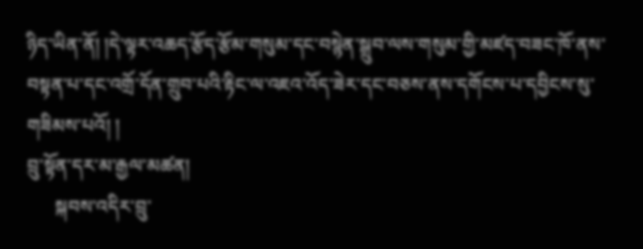ཉིད་ཡིན་ནོ། །དེ་ལྟར་འཆད་རྩོད་རྩོམ་གསུམ་དང་བསྙེན་སྒྲུབ་ལས་གསུམ་གྱི་མཛད་བཟང་ཁོ་ནས་བསྟན་པ་དང་འགྲོ་དོན་གྲུབ་པའི་རྟིང་ལ་འཇའ་འོད་ཟེར་དང་བཅས་ནས་དགོངས་པ་དབྱིངས་སུ་གཟིམས་པའོ། །
བྲུ་སྟོན་དར་མ་རྒྱལ་མཚན།
      སྐབས་འདིར་བྲུ་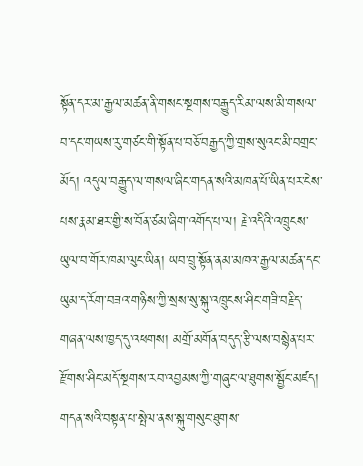སྟོན་དར་མ་རྒྱལ་མཚན་ནི་གསང་སྔགས་བརྒྱུད་རིམ་ལས་མི་གསལ་བ་དང་གཡས་རུ་གཙང་གི་སྟོན་པ་བཅོ་བརྒྱད་ཀྱི་གྲས་སུའང་མི་བགྲང་མོད། འདུལ་བརྒྱུད་ལ་གསལ་ཞིང་གདན་སའི་མཁན་པོ་ཡིན་པར་ངེས་པས་རྣམ་ཐར་གྱི་ས་བོན་ཙམ་ཞིག་འགོད་པ་ལ། རྗེ་འདིའི་འཁྲུངས་ཡུལ་བ་གོར་ཁམ་ལུང་ཡིན། ཡབ་བྲུ་སྟོན་ནམ་མཁའ་རྒྱལ་མཚན་དང་ཡུམ་ད་རོག་བཟའ་གཉིས་ཀྱི་སྲས་སུ་སྐུ་འཁྲུངས་ཤིང་གཟི་བརྗིད་གཞན་ལས་ཁྱད་དུ་འཕགས། མགྲོ་མགོན་བདུད་རྩི་ལས་བསྙེན་པར་རྫོགས་ཤིང་མདོ་སྔགས་རབ་འབྱམས་ཀྱི་གཞུང་ལ་ཐུགས་སྦྱོང་མཛད། གདན་སའི་བསྟན་པ་སྤེལ་ནས་སྐུ་གསུང་ཐུགས་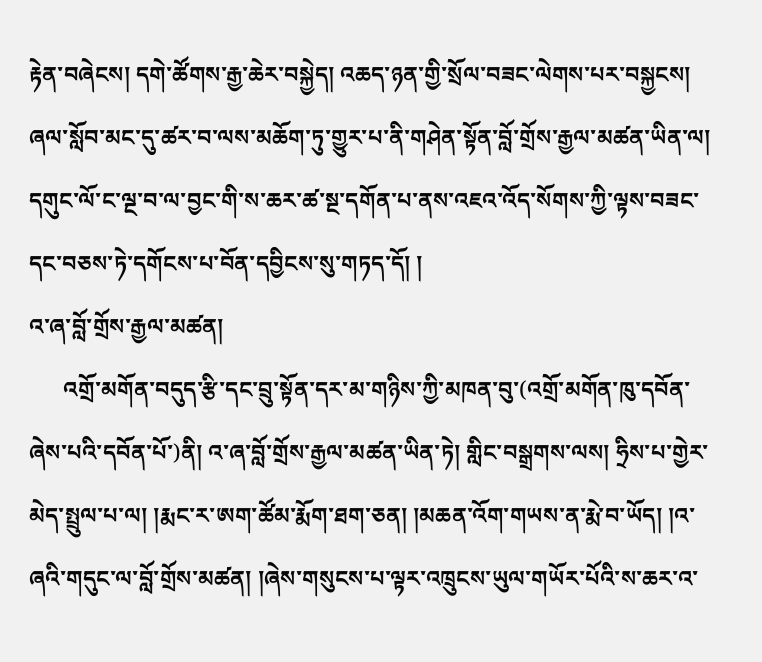རྟེན་བཞེངས། དགེ་ཚོགས་རྒྱ་ཆེར་བསྐྱེད། འཆད་ཉན་གྱི་སྲོལ་བཟང་ལེགས་པར་བསྐྱངས། ཞལ་སློབ་མང་དུ་ཚར་བ་ལས་མཆོག་ཏུ་གྱུར་པ་ནི་གཤེན་སྟོན་བློ་གྲོས་རྒྱལ་མཚན་ཡིན་ལ། དགུང་ལོ་ང་ལྔ་བ་ལ་བྱང་གི་ས་ཆར་ཚ་སྔ་དགོན་པ་ནས་འཇའ་འོད་སོགས་ཀྱི་ལྟས་བཟང་དང་བཅས་ཏེ་དགོངས་པ་བོན་དབྱིངས་སུ་གཏད་དོ། །
འ་ཞ་བློ་གྲོས་རྒྱལ་མཚན།
      འགྲོ་མགོན་བདུད་རྩི་དང་བྲུ་སྟོན་དར་མ་གཉིས་ཀྱི་མཁན་བུ་(འགྲོ་མགོན་ཁུ་དབོན་ཞེས་པའི་དབོན་པོ་)ནི། འ་ཞ་བློ་གྲོས་རྒྱལ་མཚན་ཡིན་ཏེ། གླིང་བསྒྲགས་ལས། ཧྲིས་པ་གྱེར་མེད་སྤྲུལ་པ་ལ། །རྨང་ར་ཨག་ཚོམ་རྨོག་ཐག་ཅན། །མཆན་འོག་གཡས་ན་རྨེ་བ་ཡོད། །འ་ཞའི་གདུང་ལ་བློ་གྲོས་མཚན། །ཞེས་གསུངས་པ་ལྟར་འཁྲུངས་ཡུལ་གཡོར་པོའི་ས་ཆར་འ་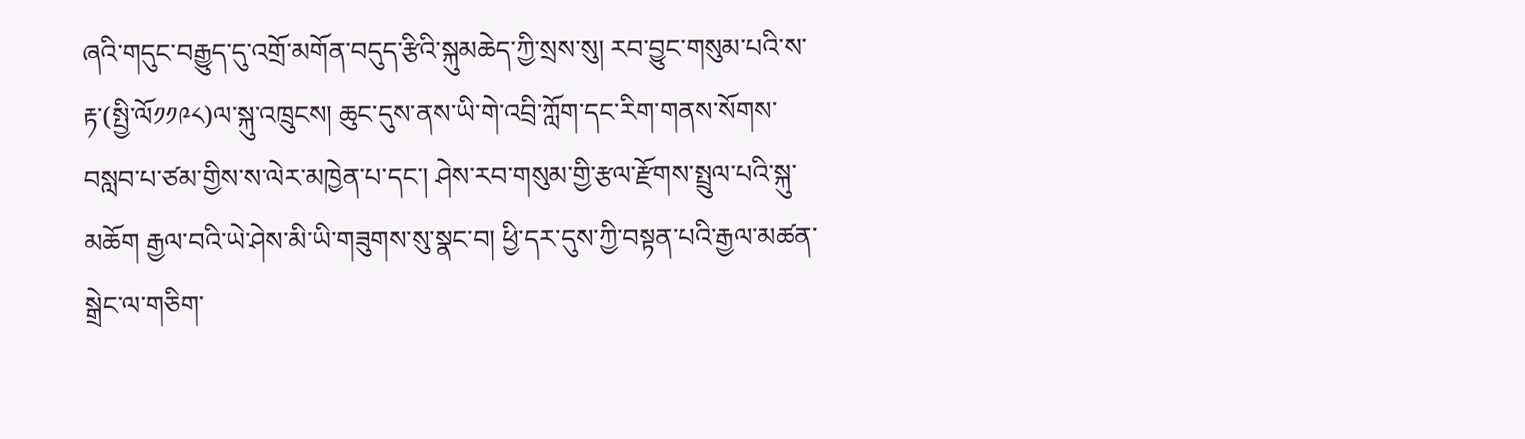ཞའི་གདུང་བརྒྱུད་དུ་འགྲོ་མགོན་བདུད་རྩིའི་སྐུམཆེད་ཀྱི་སྲས་སུ། རབ་བྱུང་གསུམ་པའི་ས་རྟ་(སྤྱི་ལོ༡༡༩༨)ལ་སྐུ་འཁྲུངས། ཆུང་དུས་ནས་ཡི་གེ་འབྲི་ཀློག་དང་རིག་གནས་སོགས་བསླབ་པ་ཙམ་གྱིས་ས་ལེར་མཁྱེན་པ་དང་། ཤེས་རབ་གསུམ་གྱི་རྩལ་རྫོགས་སྤྲུལ་པའི་སྐུ་མཆོག རྒྱལ་བའི་ཡེ་ཤེས་མི་ཡི་གཟུགས་སུ་སྣང་བ། ཕྱི་དར་དུས་ཀྱི་བསྟན་པའི་རྒྱལ་མཚན་སྒྲེང་ལ་གཅིག་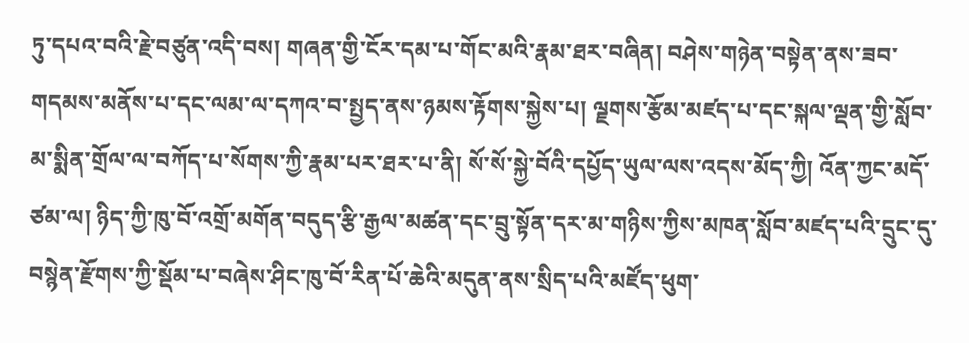ཏུ་དཔའ་བའི་རྗེ་བཙུན་འདི་བས། གཞན་གྱི་ངོར་དམ་པ་གོང་མའི་རྣམ་ཐར་བཞིན། བཤེས་གཉེན་བསྟེན་ནས་ཟབ་གདམས་མནོས་པ་དང་ལམ་ལ་དཀའ་བ་སྤྱད་ནས་ཉམས་རྟོགས་སྐྱེས་པ། ལྗགས་རྩོམ་མཛད་པ་དང་སྐལ་ལྡན་གྱི་སློབ་མ་སྨིན་གྲོལ་ལ་བཀོད་པ་སོགས་ཀྱི་རྣམ་པར་ཐར་པ་ནི། སོ་སོ་སྐྱེ་བོའི་དཔྱོད་ཡུལ་ལས་འདས་མོད་ཀྱི། འོན་ཀྱང་མདོ་ཙམ་ལ། ཉིད་ཀྱི་ཁུ་བོ་འགྲོ་མགོན་བདུད་རྩི་རྒྱལ་མཚན་དང་བྲུ་སྟོན་དར་མ་གཉིས་ཀྱིས་མཁན་སློབ་མཛད་པའི་དྲུང་དུ་བསྙེན་རྫོགས་ཀྱི་སྡོམ་པ་བཞེས་ཤིང་ཁུ་བོ་རིན་པོ་ཆེའི་མདུན་ནས་སྲིད་པའི་མཛོད་ཕུག་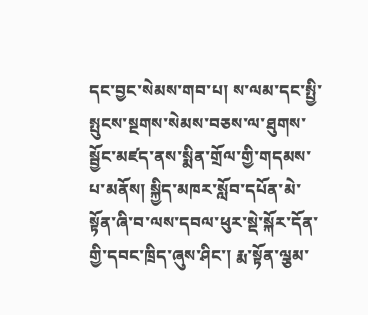དང་བྱང་སེམས་གབ་པ། ས་ལམ་དང་སྤྱི་སྤུངས་སྔགས་སེམས་བཅས་ལ་ཐུགས་སྦྱོང་མཛད་ནས་སྨིན་གྲོལ་གྱི་གདམས་པ་མནོས། སྐྱིད་མཁར་སློབ་དཔོན་མེ་སྟོན་ཞི་བ་ལས་དབལ་ཕུར་སྡེ་སྐོར་དོན་གྱི་དབང་ཁྲིད་ཞུས་ཤིང་། རྨ་སྟོན་ལྕམ་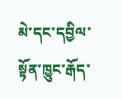མེ་དང་དབྱིལ་སྟོན་ཁྱུང་རྒོད་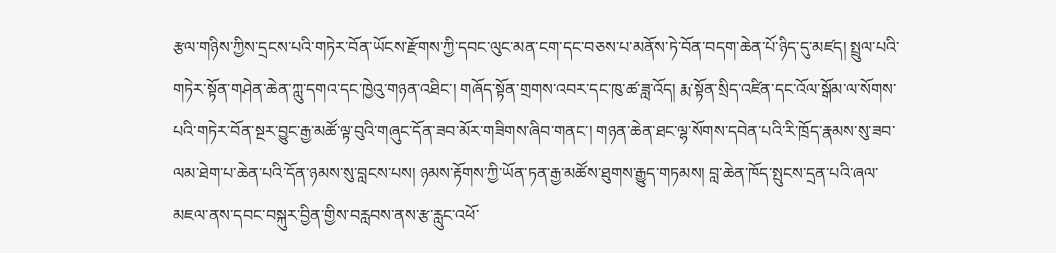རྩལ་གཉིས་ཀྱིས་དྲངས་པའི་གཏེར་བོན་ཡོངས་རྫོགས་ཀྱི་དབང་ལུང་མན་ངག་དང་བཅས་པ་མནོས་ཏེ་བོན་བདག་ཆེན་པོ་ཉིད་དུ་མཛད། སྤྲུལ་པའི་གཏེར་སྟོན་གཤེན་ཆེན་ཀླུ་དགའ་དང་ཁྱེའུ་གཉན་འཐིང་། གཞོད་སྟོན་གྲགས་འབར་དང་ཁུ་ཚ་ཟླ་འོད། རྨ་སྟོན་སྲིད་འཛིན་དང་འོལ་སྒོམ་ལ་སོགས་པའི་གཏེར་བོན་སྔར་བྱུང་རྒྱ་མཚོ་ལྟ་བུའི་གཞུང་དོན་ཟབ་མོར་གཟིགས་ཞིབ་གནང་། གཉན་ཆེན་ཐང་ལྷ་སོགས་དབེན་པའི་རི་ཁྲོད་རྣམས་སུ་ཟབ་ལམ་ཐེག་པ་ཆེན་པའི་དོན་ཉམས་སུ་བླངས་པས། ཉམས་རྟོགས་ཀྱི་ཡོན་ཏན་རྒྱ་མཚོས་ཐུགས་རྒྱུད་གཏམས། བླ་ཆེན་ཁོད་སྤུངས་དྲན་པའི་ཞལ་མཇལ་ནས་དབང་བསྐུར་བྱིན་གྱིས་བརླབས་ནས་རྩ་རླུང་འཕོ་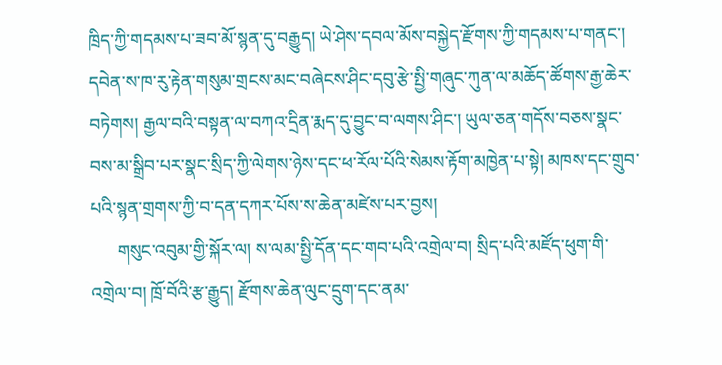ཁྲིད་ཀྱི་གདམས་པ་ཟབ་མོ་སྙན་དུ་བརྒྱུད། ཡེ་ཤེས་དབལ་མོས་བསྐྱེད་རྫོགས་ཀྱི་གདམས་པ་གནང་། དབེན་ས་ཁ་རུ་རྟེན་གསུམ་གྲངས་མང་བཞེངས་ཤིང་དབུ་རྩེ་སྤྱི་གཞུང་ཀུན་ལ་མཆོད་ཚོགས་རྒྱ་ཆེར་བཏེགས། རྒྱལ་བའི་བསྟན་ལ་བཀའ་དྲིན་རྨད་དུ་བྱུང་བ་ལགས་ཤིང་། ཡུལ་ཅན་གདོས་བཅས་སྣང་བས་མ་སྒྲིབ་པར་སྣང་སྲིད་ཀྱི་ལེགས་ཉེས་དང་ཕ་རོལ་པོའི་སེམས་རྟོག་མཁྱེན་པ་སྟེ། མཁས་དང་གྲུབ་པའི་སྙན་གྲགས་ཀྱི་བ་དན་དཀར་པོས་ས་ཆེན་མཛེས་པར་བྱས།
      གསུང་འབུམ་གྱི་སྐོར་ལ། ས་ལམ་སྤྱི་དོན་དང་གབ་པའི་འགྲེལ་བ། སྲིད་པའི་མཛོད་ཕུག་གི་འགྲེལ་བ། ཁྲོ་བོའི་རྩ་རྒྱུད། རྫོགས་ཆེན་ལུང་དྲུག་དང་ནམ་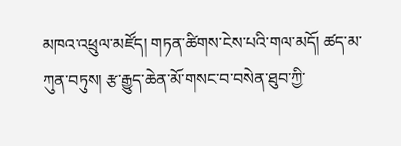མཁའ་འཕྲུལ་མཛོད། གཏན་ཚིགས་ངེས་པའི་གལ་མདོ། ཚད་མ་ཀུན་བཏུས། རྩ་རྒྱུད་ཆེན་མོ་གསང་བ་བསེན་ཐུབ་ཀྱི་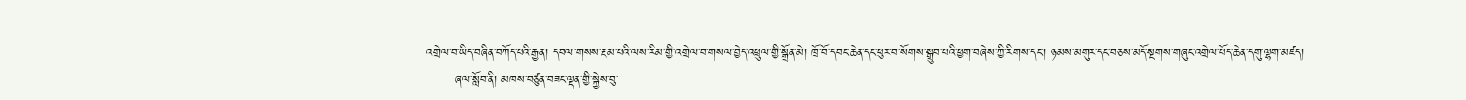འགྲེལ་བ་ཡིད་བཞིན་བཀོད་པའི་རྒྱན། དབལ་གསས་རྔམ་པའི་ལས་རིམ་གྱི་འགྲེལ་བ་གསལ་བྱེད་འཕྲུལ་གྱི་སྒྲོན་མེ། ཁྲོ་བོ་དབང་ཆེན་དང་ཕུར་བ་སོགས་སྒྲུབ་པའི་ཕྱག་བཞེས་ཀྱི་རིགས་དང་། ཉམས་མགུར་དང་བཅས་མདོ་སྔགས་གཞུང་འགྲེལ་པོད་ཆེན་དགུ་ལྷག་མཛད།
       ཞལ་སློབ་ནི། མཁས་བཙུན་བཟང་ལྡན་གྱི་སྐྱེས་བུ་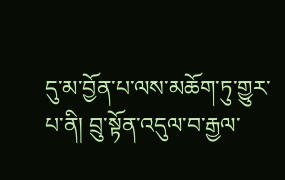དུ་མ་བྱོན་པ་ལས་མཆོག་ཏུ་གྱུར་པ་ནི། བྲུ་སྟོན་འདུལ་བ་རྒྱལ་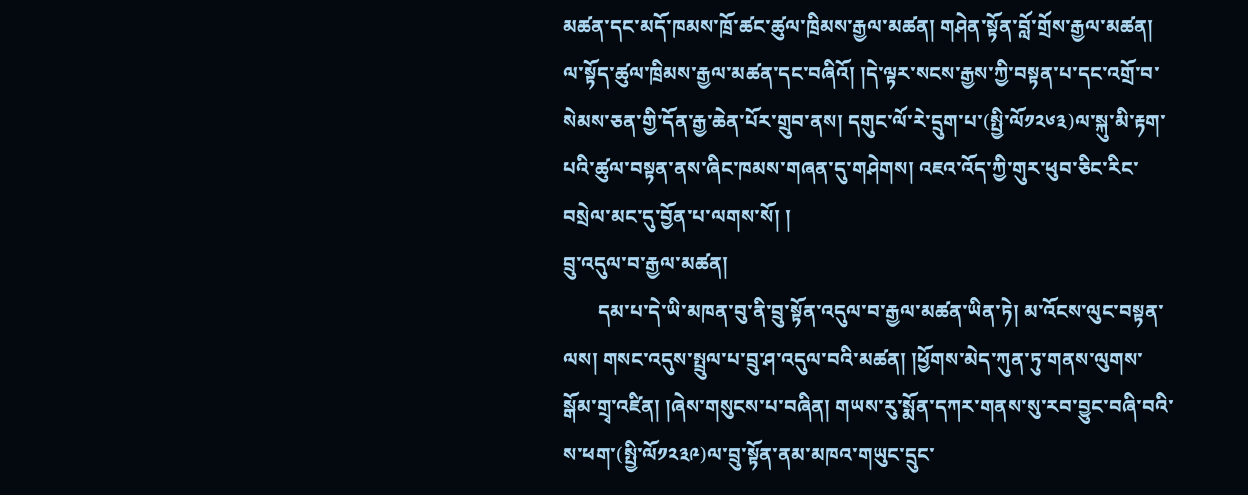མཚན་དང་མདོ་ཁམས་ཁྲོ་ཚང་ཚུལ་ཁྲིམས་རྒྱལ་མཚན། གཤེན་སྟོན་བློ་གྲོས་རྒྱལ་མཚན། ལ་སྟོད་ཚུལ་ཁྲིམས་རྒྱལ་མཚན་དང་བཞིའོ། །དེ་ལྟར་སངས་རྒྱས་ཀྱི་བསྟན་པ་དང་འགྲོ་བ་སེམས་ཅན་གྱི་དོན་རྒྱ་ཆེན་པོར་གྲུབ་ནས། དགུང་ལོ་རེ་དྲུག་པ་(སྤྱི་ལོ༡༢༦༣)ལ་སྐུ་མི་རྟག་པའི་ཚུལ་བསྟན་ནས་ཞིང་ཁམས་གཞན་དུ་གཤེགས། འཇའ་འོད་ཀྱི་གུར་ཕུབ་ཅིང་རིང་བསྲེལ་མང་དུ་བྱོན་པ་ལགས་སོ། །
བྲུ་འདུལ་བ་རྒྱལ་མཚན།
       དམ་པ་དེ་ཡི་མཁན་བུ་ནི་བྲུ་སྟོན་འདུལ་བ་རྒྱལ་མཚན་ཡིན་ཏེ། མ་འོངས་ལུང་བསྟན་ལས། གསང་འདུས་སྤྲུལ་པ་བྲུ་ཤ་འདུལ་བའི་མཚན། །ཕྱོགས་མེད་ཀུན་ཏུ་གནས་ལུགས་སྒོམ་གྲྭ་འཛིན། །ཞེས་གསུངས་པ་བཞིན། གཡས་རུ་སྨོན་དཀར་གནས་སུ་རབ་བྱུང་བཞི་བའི་ས་ཕག་(སྤྱི་ལོ༡༢༣༩)ལ་བྲུ་སྟོན་ནམ་མཁའ་གཡུང་དྲུང་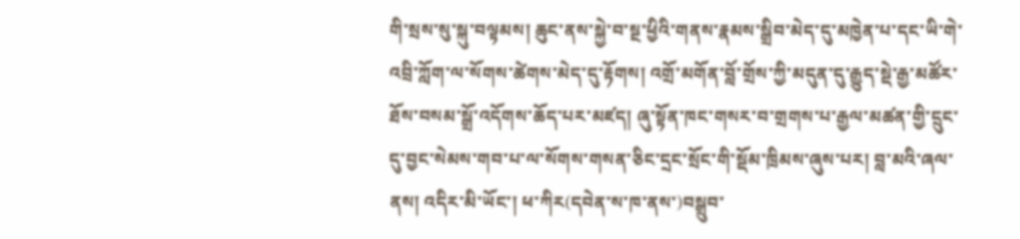གི་སྲས་སུ་སྐུ་བལྟམས། ཆུང་ནས་སྐྱེ་བ་སྔ་ཕྱིའི་གནས་རྣམས་སྒྲིབ་མེད་དུ་མཁྱེན་པ་དང་ཡི་གེ་འབྲི་ཀློག་ལ་སོགས་ཚེགས་མེད་དུ་རྟོགས། འགྲོ་མགོན་བློ་གྲོས་ཀྱི་མདུན་དུ་རྒྱུད་སྡེ་རྒྱ་མཚོར་ཐོས་བསམ་སྒྲོ་འདོགས་ཆོད་པར་མཛད། ཞུ་སྟོན་ཁང་གསར་བ་གྲགས་པ་རྒྱལ་མཚན་གྱི་དྲུང་དུ་བྱང་སེམས་གབ་པ་ལ་སོགས་གསན་ཅིང་དྲང་སྲོང་གི་སྡོམ་ཁྲིམས་ཞུས་པར། བླ་མའི་ཞལ་ནས། འདིར་མི་ཡོང་། ཕ་ཀིར(དབེན་ས་ཁ་ནས་)བསྒྲུབ་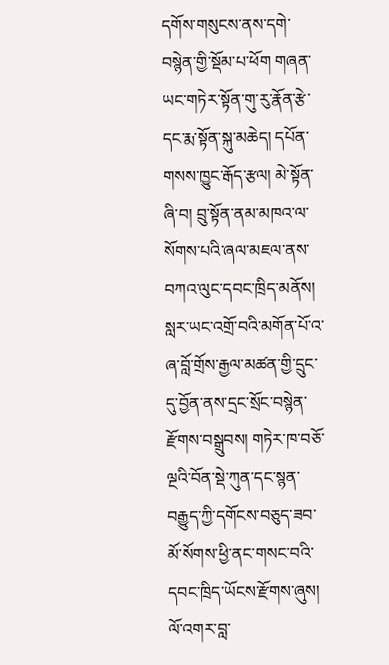དགོས་གསུངས་ནས་དགེ་བསྙེན་གྱི་སྡོམ་པ་ཕོག གཞན་ཡང་གཏེར་སྟོན་གུ་རུ་རྣོན་རྩེ་དང་རྨ་སྟོན་སྐུ་མཆེད། དཔོན་གསས་ཁྱུང་རྒོད་རྩལ། མེ་སྟོན་ཞི་བ། བྲུ་སྟོན་ནམ་མཁའ་ལ་སོགས་པའི་ཞལ་མཇལ་ནས་བཀའ་ལུང་དབང་ཁྲིད་མནོས། སླར་ཡང་འགྲོ་བའི་མགོན་པོ་འ་ཞ་བློ་གྲོས་རྒྱལ་མཚན་གྱི་དྲུང་དུ་བྱོན་ནས་དྲང་སྲོང་བསྙེན་རྫོགས་བསྒྲུབས། གཏེར་ཁ་བཅོ་ལྔའི་བོན་སྡེ་ཀུན་དང་སྙན་བརྒྱུད་ཀྱི་དགོངས་བཅུད་ཟབ་མོ་སོགས་ཕྱི་ནང་གསང་བའི་དབང་ཁྲིད་ཡོངས་རྫོགས་ཞུས། ལོ་འགར་བླ་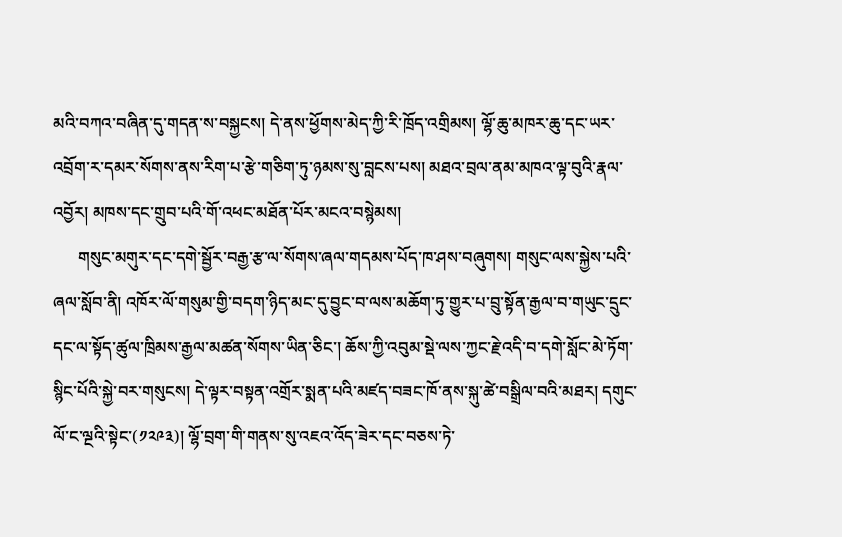མའི་བཀའ་བཞིན་དུ་གདན་ས་བསྐྱངས། དེ་ནས་ཕྱོགས་མེད་ཀྱི་རི་ཁྲོད་འགྲིམས། ལྷོ་ཆུ་མཁར་ཆུ་དང་ཡར་འབྲོག་ར་དམར་སོགས་ནས་རིག་པ་རྩེ་གཅིག་ཏུ་ཉམས་སུ་བླངས་པས། མཐའ་བྲལ་ནམ་མཁའ་ལྟ་བུའི་རྣལ་འབྱོར། མཁས་དང་གྲུབ་པའི་གོ་འཕང་མཐོན་པོར་མངའ་བསྙེམས།
      གསུང་མགུར་དང་དགེ་སྦྱོར་བརྒྱ་རྩ་ལ་སོགས་ཞལ་གདམས་པོད་ཁ་ཤས་བཞུགས། གསུང་ལས་སྐྱེས་པའི་ཞལ་སློབ་ནི། འཁོར་ལོ་གསུམ་གྱི་བདག་ཉིད་མང་དུ་བྱུང་བ་ལས་མཆོག་ཏུ་གྱུར་པ་བྲུ་སྟོན་རྒྱལ་བ་གཡུང་དྲུང་དང་ལ་སྟོད་ཚུལ་ཁྲིམས་རྒྱལ་མཚན་སོགས་ཡིན་ཅིང་། ཆོས་ཀྱི་འབུམ་སྡེ་ལས་ཀྱང་རྗེ་འདི་བ་དགེ་སློང་མེ་ཏོག་སྙིང་པོའི་སྐྱེ་བར་གསུངས། དེ་ལྟར་བསྟན་འགྲོར་སྨན་པའི་མཛད་བཟང་ཁོ་ནས་སྐུ་ཚེ་བསྒྲིལ་བའི་མཐར། དགུང་ལོ་ང་ལྔའི་སྟེང་(༡༢༩༣)། ལྷོ་བྲག་གི་གནས་སུ་འཇའ་འོད་ཟེར་དང་བཅས་ཏེ་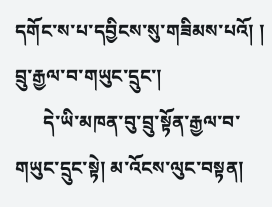དགོང་ས་པ་དབྱིངས་སུ་གཟིམས་པའོ། །
བྲུ་རྒྱལ་བ་གཡུང་དྲུང་།
      དེ་ཡི་མཁན་བུ་བྲུ་སྟོན་རྒྱལ་བ་གཡུང་དྲུང་སྟེ། མ་འོངས་ལུང་བསྟན།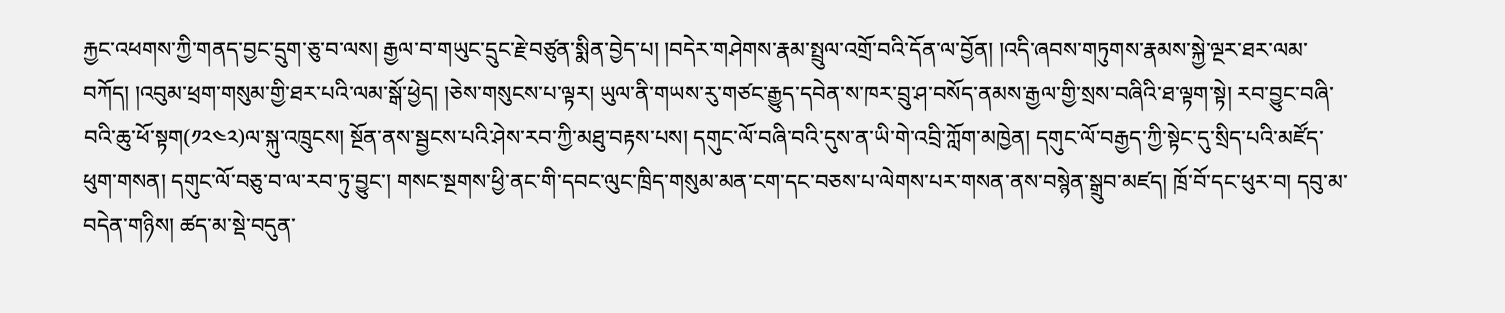རྐྱང་འཕགས་ཀྱི་གནད་བྱང་དྲུག་ཅུ་བ་ལས། རྒྱལ་བ་གཡུང་དྲུང་རྗེ་བཙུན་སྨིན་བྱེད་པ། །བདེར་གཤེགས་རྣམ་སྤྲུལ་འགྲོ་བའི་དོན་ལ་བྱོན། །འདི་ཞབས་གཏུགས་རྣམས་སྐྱེ་ལྔར་ཐར་ལམ་བཀོད། །འབུམ་ཕྲག་གསུམ་གྱི་ཐར་པའི་ལམ་སྒོ་ཕྱེད། །ཅེས་གསུངས་པ་ལྟར། ཡུལ་ནི་གཡས་རུ་གཙང་རྒྱུད་དབེན་ས་ཁར་བྲུ་ཤ་བསོད་ནམས་རྒྱལ་གྱི་སྲས་བཞིའི་ཐ་ལྟག་སྟེ། རབ་བྱུང་བཞི་བའི་ཆུ་ཕོ་སྟག(༡༢༤༢)ལ་སྐུ་འཁྲུངས། སྔོན་ནས་སྦྱངས་པའི་ཤེས་རབ་ཀྱི་མཐུ་བརྟས་པས། དགུང་ལོ་བཞི་བའི་དུས་ན་ཡི་གེ་འབྲི་ཀློག་མཁྱེན། དགུང་ལོ་བརྒྱད་ཀྱི་སྟེང་དུ་སྲིད་པའི་མཛོད་ཕུག་གསན། དགུང་ལོ་བཅུ་བ་ལ་རབ་ཏུ་བྱུང་། གསང་སྔགས་ཕྱི་ནང་གི་དབང་ལུང་ཁྲིད་གསུམ་མན་ངག་དང་བཅས་པ་ལེགས་པར་གསན་ནས་བསྙེན་སྒྲུབ་མཛད། ཁྲོ་བོ་དང་ཕུར་བ། དབུ་མ་བདེན་གཉིས། ཚད་མ་སྡེ་བདུན་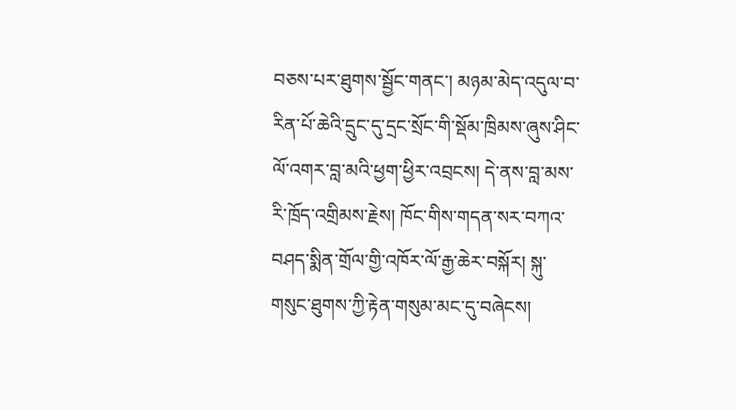བཅས་པར་ཐུགས་སྦྱོང་གནང་། མཉམ་མེད་འདུལ་བ་རིན་པོ་ཆེའི་དྲུང་དུ་དྲང་སྲོང་གི་སྡོམ་ཁྲིམས་ཞུས་ཤིང་ལོ་འགར་བླ་མའི་ཕྱག་ཕྱིར་འབྲངས། དེ་ནས་བླ་མས་རི་ཁྲོད་འགྲིམས་རྗེས། ཁོང་གིས་གདན་སར་བཀའ་བཤད་སྨིན་གྲོལ་གྱི་འཁོར་ལོ་རྒྱ་ཆེར་བསྐོར། སྐུ་གསུང་ཐུགས་ཀྱི་རྟེན་གསུམ་མང་དུ་བཞེངས།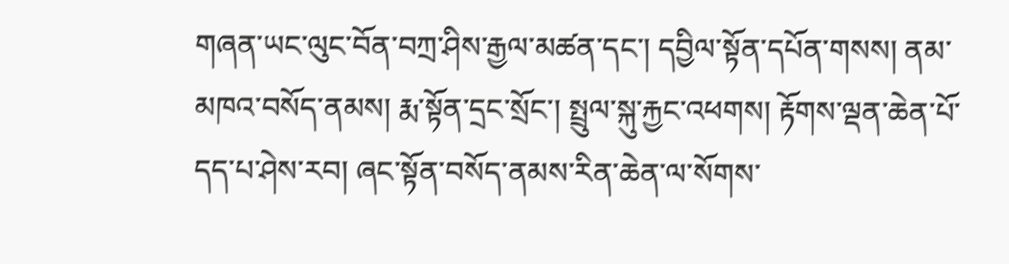གཞན་ཡང་ལུང་བོན་བཀྲ་ཤིས་རྒྱལ་མཚན་དང་། དབྱིལ་སྟོན་དཔོན་གསས། ནམ་མཁའ་བསོད་ནམས། རྨ་སྟོན་དྲང་སྲོང་། སྤྲུལ་སྐུ་རྐྱང་འཕགས། རྟོགས་ལྡན་ཆེན་པོ་དད་པ་ཤེས་རབ། ཞང་སྟོན་བསོད་ནམས་རིན་ཆེན་ལ་སོགས་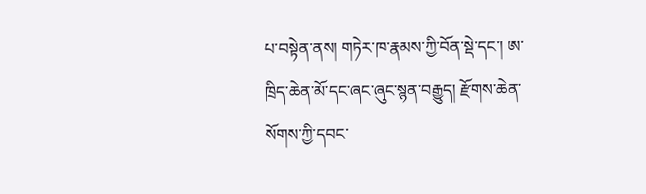པ་བསྟེན་ནས། གཏེར་ཁ་རྣམས་ཀྱི་བོན་སྡེ་དང་། ཨ་ཁྲིད་ཆེན་མོ་དང་ཞང་ཞུང་སྙན་བརྒྱུད། རྫོགས་ཆེན་སོགས་ཀྱི་དབང་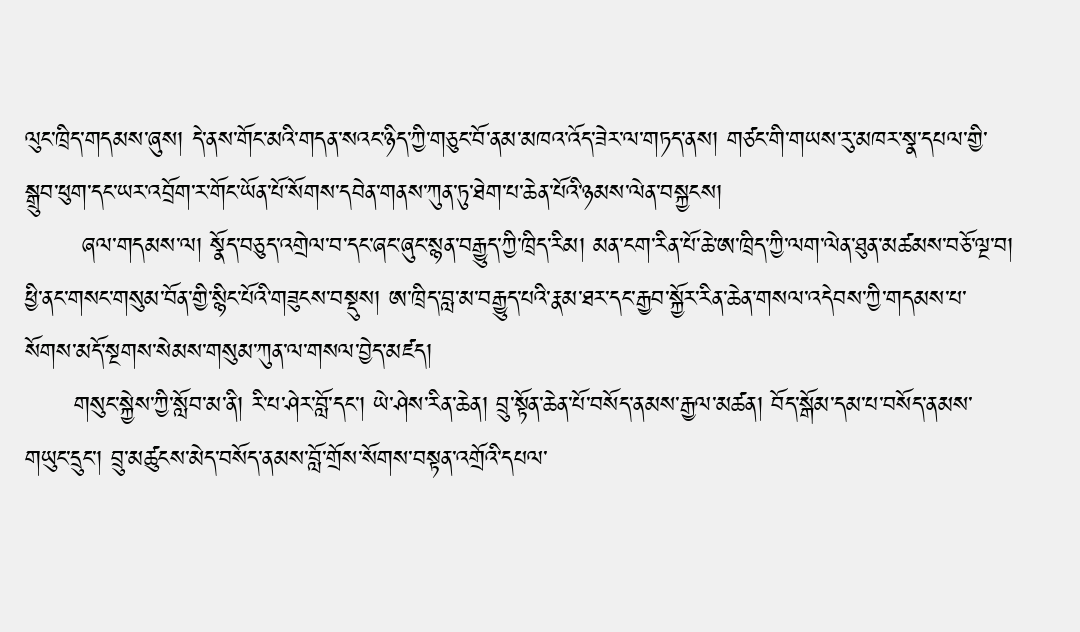ལུང་ཁྲིད་གདམས་ཞུས། དེ་ནས་གོང་མའི་གདན་སའང་ཉིད་ཀྱི་གཅུང་བོ་ནམ་མཁའ་འོད་ཟེར་ལ་གཏད་ནས། གཙང་གི་གཡས་རུ་མཁར་སྣ་དཔལ་གྱི་སྒྲུབ་ཕུག་དང་ཡར་འབྲོག་ར་གོང་ཡོན་པོ་སོགས་དབེན་གནས་ཀུན་ཏུ་ཐེག་པ་ཆེན་པོའི་ཉམས་ལེན་བསྐྱངས།
       ཞལ་གདམས་ལ། སྣོད་བཅུད་འགྲེལ་བ་དང་ཞང་ཞུང་སྙན་བརྒྱུད་ཀྱི་ཁྲིད་རིམ། མན་ངག་རིན་པོ་ཆེ་ཨ་ཁྲིད་ཀྱི་ལག་ལེན་ཐུན་མཚམས་བཅོ་ལྔ་བ། ཕྱི་ནང་གསང་གསུམ་བོན་གྱི་སྙིང་པོའི་གཟུངས་བསྡུས། ཨ་ཁྲིད་བླ་མ་བརྒྱུད་པའི་རྣམ་ཐར་དང་རྒྱབ་སྐྱོར་རིན་ཆེན་གསལ་འདེབས་ཀྱི་གདམས་པ་སོགས་མདོ་སྔགས་སེམས་གསུམ་ཀུན་ལ་གསལ་བྱེད་མཛད།
      གསུང་སྐྱེས་ཀྱི་སློབ་མ་ནི། རི་པ་ཤེར་བློ་དང་། ཡེ་ཤེས་རིན་ཆེན། བྲུ་སྟོན་ཆེན་པོ་བསོད་ནམས་རྒྱལ་མཚན། བོད་སྒོམ་དམ་པ་བསོད་ནམས་གཡུང་དྲུང་། བྲུ་མཚུངས་མེད་བསོད་ནམས་བློ་གྲོས་སོགས་བསྟན་འགྲོའི་དཔལ་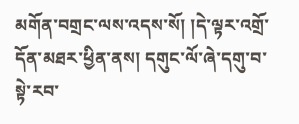མགོན་བགྲང་ལས་འདས་སོ། །དེ་ལྟར་འགྲོ་དོན་མཐར་ཕྱིན་ནས། དགུང་ལོ་ཞེ་དགུ་བ་སྟེ་རབ་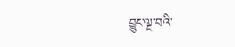བྱུང་ལྔ་བའི་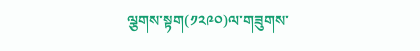ལྕགས་སྟག(༡༢༩༠)ལ་གཟུགས་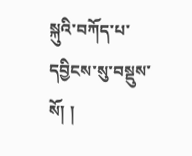སྐུའི་བཀོད་པ་དབྱིངས་སུ་བསྡུས་སོ། །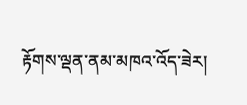རྟོགས་ལྡན་ནམ་མཁའ་འོད་ཟེར།